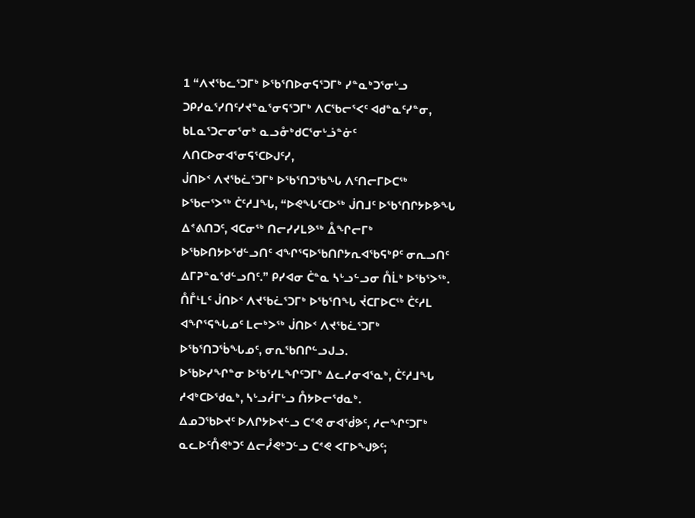1 “ᐱᔪᖃᓚᕐᑐᒥᒃ ᐅᖃᕐᑎᐅᓂᕋᕐᑐᒥᒃ ᓯᓐᓇᒃᑐᕐᓂᒡᓗ ᑐᑭᓯᓇᕐᓯᑎᑦᓯᔪᓐᓇᕐᓂᕋᕐᑐᒥᒃ ᐱᑕᖃᓕᕐᐸᑦ ᐊᑯᓐᓇᑦᓯᓐᓂ, ᑲᒪᓇᕐᑐᓕᓂᕐᓂᒃ ᓇᓗᓁᒃᑯᑕᕐᓂᒡᓘᓐᓃᑦ ᐱᑎᑕᐅᓂᐊᕐᓂᕋᕐᑕᐅᒍᑦᓯ,
ᒎᑎᐅᑉ ᐱᔪᖃᓛᕐᑐᒥᒃ ᐅᖃᕐᑎᑐᖃᖓ ᐱᑦᑎᓕᒥᐅᑕᖅ ᐅᖃᓕᕐᐳᖅ ᑖᑦᓱᒧᖓ, “ᐅᕙᖓᑦᑕᐅᖅ ᒎᑎᒧᑦ ᐅᖃᕐᑎᒋᔭᐅᕗᖓ ᐃᕝᕕᑎᑐᑦ, ᐊᑕᓂᖅ ᑎᓕᓯᓯᒪᕗᖅ ᐂᖏᓕᒥᒃ ᐅᖃᐅᑎᔭᐅᖁᓪᓗᑎᑦ ᐊᖏᕐᕋᐅᖃᑎᒋᔭᕆᐊᖃᕋᒃᑭᑦ ᓂᕆᓗᑎᑦ ᐃᒥᕈᓐᓇᖁᓪᓗᑎᑦ.” ᑭᓯᐊᓂ ᑖᓐᓇ ᓴᒡᓗᓪᓗᓂ ᑍᒫᒃ ᐅᖃᕐᐳᖅ.
ᑍᒤᒻᒪᑦ ᒎᑎᐅᑉ ᐱᔪᖃᓛᕐᑐᒥᒃ ᐅᖃᕐᑎᖓ ᔫᑕᒥᐅᑕᖅ ᑖᑦᓱᒪ ᐊᖏᕐᕋᖓᓄᑦ ᒪᓕᒃᐳᖅ ᒎᑎᐅᑉ ᐱᔪᖃᓛᕐᑐᒥᒃ ᐅᖃᕐᑎᑐᖄᖓᓄᑦ, ᓂᕆᖃᑎᒋᓪᓗᒍᓗ.
ᐅᖃᐅᓯᖏᓐᓂ ᐅᖃᕐᓯᒪᖏᑦᑐᒥᒃ ᐃᓚᓯᓂᐊᕐᓇᒃ, ᑖᑦᓱᒧᖓ ᓱᐊᒃᑕᐅᖁᓇᒃ, ᓴᒡᓗᓲᒥᒡᓗ ᑍᔭᐅᓕᖁᓇᒃ.
ᐃᓄᑐᖃᐅᔪᑦ ᐅᐱᒋᔭᐅᔪᓪᓗ ᑕᕝᕙ ᓂᐊᖂᕗᑦ, ᓱᓕᖏᑦᑐᒥᒃ ᓇᓚᐅᑦᑍᕙᒃᑐᑦ ᐃᓕᓮᕙᒃᑐᓪᓗ ᑕᕝᕙ ᐸᒥᐅᖑᕗᑦ;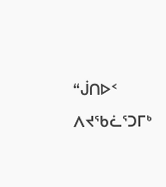“ᒎᑎᐅᑉ ᐱᔪᖃᓛᕐᑐᒥᒃ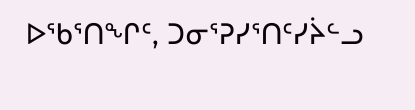ᐅᖃᕐᑎᖏᑦ, ᑐᓂᕐᕈᓯᕐᑎᑦᓯᔩᓪᓗ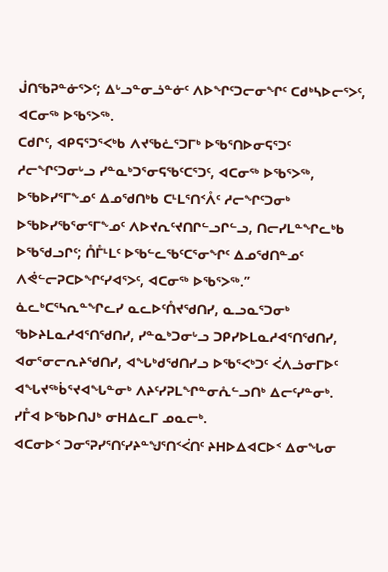ᒎᑎᖃᕈᓐᓃᕐᐳᑦ; ᐃᒡᓗᓐᓂᓘᓐᓃᑦ ᐱᐅᖏᑦᑐᓕᓂᖏᑦ ᑕᑯᒃᓴᐅᓕᕐᐳᑦ, ᐊᑕᓂᖅ ᐅᖃᕐᐳᖅ.
ᑕᑯᒋᑦ, ᐊᑭᕋᕐᑐᕐᐸᒃᑲ ᐱᔪᖃᓛᕐᑐᒥᒃ ᐅᖃᕐᑎᐅᓂᕋᕐᑐᑦ ᓱᓕᖏᑦᑐᓂᒡᓗ ᓯᓐᓇᒃᑐᕐᓂᕋᖃᑦᑕᕐᑐᑦ, ᐊᑕᓂᖅ ᐅᖃᕐᐳᖅ, ᐅᖃᐅᓯᕐᒥᖕᓄᑦ ᐃᓄᖁᑎᒃᑲ ᑕᒻᒪᕐᑎᑉᐰᑦ ᓱᓕᖏᑦᑐᓂᒃ ᐅᖃᐅᓯᖃᕐᓂᕐᒥᖕᓄᑦ ᐱᐅᔪᕆᑦᔪᑎᒋᓪᓗᒋᓪᓗ, ᑎᓕᓯᒪᓐᖏᓚᒃᑲ ᐅᖃᖁᓗᒋᑦ; ᑍᒤᒻᒪᑦ ᐅᖃᓪᓚᖃᑦᑕᕐᓂᖏᑦ ᐃᓄᖁᑎᓐᓄᑦ ᐱᕚᓪᓕᕈᑕᐅᖏᑦᓯᐊᕐᐳᑦ, ᐊᑕᓂᖅ ᐅᖃᕐᐳᖅ.”
ᓈᓚᒃᑕᕐᓴᕆᓐᖏᓚᓯ ᓇᓚᐅᑦᑍᔪᖁᑎᓯ, ᓇᓗᓇᕐᑐᓂᒃ ᖃᐅᔨᒪᓇᓱᐊᕐᑎᖁᑎᓯ, ᓯᓐᓇᒃᑐᓂᒡᓗ ᑐᑭᓯᐅᒪᓇᓱᐊᕐᑎᖁᑎᓯ, ᐊᓂᕐᓂᓕᕆᔨᖁᑎᓯ, ᐊᖓᒃᑯᖁᑎᓯᓗ ᐅᖃᕐᐸᒃᑐᑦ ᐹᐱᓘᓂᒥᐅᑦ ᐊᖓᔪᖅᑳᕐᔪᐊᖓᓐᓂᒃ ᐱᔨᑦᓯᕈᒪᖏᓐᓂᕅᓪᓗᑎᒃ ᐃᓕᑦᓯᓐᓂᒃ.
ᓯᒤᐊ ᐅᖃᐅᑎᒍᒃ ᓂᕼᐃᓚᒥ ᓄᓇᓕᒃ.
ᐊᑕᓂᐅᑉ ᑐᓂᕐᕈᓯᕐᑎᑦᓯᔨᓐᖑᕐᑎᑉᐹᑎᑦ ᔨᕼᐅᐃᐊᑕᐅᑉ ᐃᓂᖓᓂ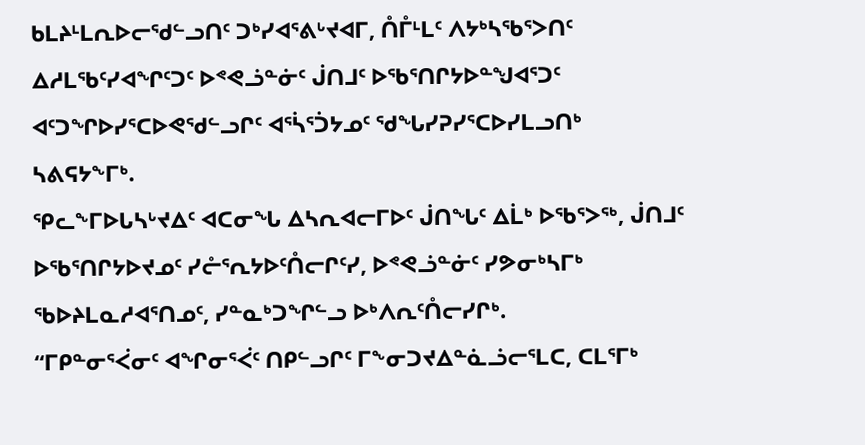ᑲᒪᔨᒻᒪᕆᐅᓕᖁᓪᓗᑎᑦ ᑐᒃᓯᐊᕐᕕᒡᔪᐊᒥ, ᑍᒤᒻᒪᑦ ᐱᔭᒃᓴᖃᕐᐳᑎᑦ ᐃᓱᒪᖃᑦᓯᐊᖏᑦᑐᑦ ᐅᕝᕙᓘᓐᓃᑦ ᒎᑎᒧᑦ ᐅᖃᕐᑎᒋᔭᐅᓐᖑᐊᕐᑐᑦ ᐊᑦᑐᖏᐅᓯᕐᑕᐅᕙᖁᓪᓗᒋᑦ ᐊᕐᓵᕐᑑᔭᓄᑦ ᖁᖓᓯᕈᓯᕐᑕᐅᓯᒪᓗᑎᒃ ᓴᕕᕋᔭᖕᒥᒃ.
ᕿᓚᖕᒥᐅᒐᓴᒡᔪᐃᑦ ᐊᑕᓂᖓ ᐃᓴᕆᐊᓕᒥᐅᑦ ᒎᑎᖓᑦ ᐃᒫᒃ ᐅᖃᕐᐳᖅ, ᒎᑎᒧᑦ ᐅᖃᕐᑎᒋᔭᐅᔪᓄᑦ ᓯᓔᕐᕆᔭᐅᑦᑍᓕᒋᑦᓯ, ᐅᕝᕙᓘᓐᓃᑦ ᓯᕗᓂᒃᓴᒥᒃ ᖃᐅᔨᒪᓇᓱᐊᕐᑎᓄᑦ, ᓯᓐᓇᒃᑐᖏᓪᓗ ᐅᒃᐱᕆᑦᑍᓕᓯᒋᒃ.
“ᒥᑭᓐᓂᕐᐹᓂᑦ ᐊᖏᓂᕐᐹᑦ ᑎᑭᓪᓗᒋᑦ ᒥᖕᓂᑐᔪᐃᓐᓈᓘᓕᕐᒪᑕ, ᑕᒪᕐᒥᒃ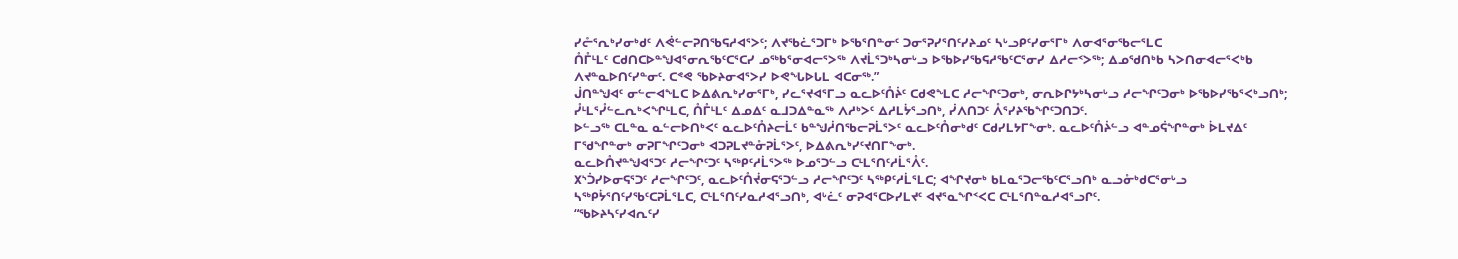ᓯᓔᕐᕆᒃᓯᓂᒃᑯᑦ ᐱᕚᓪᓕᕈᑎᖃᕋᓱᐊᕐᐳᑦ; ᐱᔪᖃᓛᕐᑐᒥᒃ ᐅᖃᕐᑎᓐᓂᑦ ᑐᓂᕐᕈᓯᕐᑎᑦᓯᔨᓄᑦ ᓴᒡᓗᑭᑦᓯᓂᕐᒥᒃ ᐱᓂᐊᕐᓂᖃᓕᕐᒪᑕ
ᑍᒤᒻᒪᑦ ᑕᑯᑎᑕᐅᓐᖑᐊᕐᓂᕆᖃᑦᑕᕐᑕᓯ ᓄᖅᑲᕐᓂᐊᓕᕐᐳᖅ ᐱᔪᒫᕐᑐᒃᓴᓂᒡᓗ ᐅᖃᐅᓯᖃᕋᓱᖃᑦᑕᕐᓂᓯ ᐃᓱᓕᑉᐳᖅ; ᐃᓄᖁᑎᒃᑲ ᓴᐳᑎᓂᐊᓕᕐᐸᒃᑲ ᐱᔪᓐᓇᐅᑎᑦᓯᓐᓂᑦ. ᑕᕝᕙ ᖃᐅᔨᓂᐊᕐᐳᓯ ᐅᕙᖓᐅᒐᒪ ᐊᑕᓂᖅ.”
ᒎᑎᓐᖑᐊᑦ ᓂᓪᓕᐊᖕᒪᑕ ᐅᐃᕕᕆᒃᓯᓂᕐᒥᒃ, ᓯᓚᕐᔪᐊᕐᒥᓗ ᓇᓚᐅᑦᑍᔩᑦ ᑕᑯᕙᖕᒪᑕ ᓱᓕᖏᑦᑐᓂᒃ, ᓂᕆᐅᒋᔭᒃᓴᓂᒡᓗ ᓱᓕᖏᑦᑐᓂᒃ ᐅᖃᐅᓯᖃᕐᐸᒃᓗᑎᒃ; ᓮᒻᒪᕐᓮᓪᓚᕆᒃᐸᖏᒻᒪᑕ, ᑍᒤᒻᒪᑦ ᐃᓄᐃᑦ ᓇᒧᑐᐃᓐᓇᖅ ᐱᓱᒃᐳᑦ ᐃᓱᒪᔮᕐᓗᑎᒃ, ᓰᐱᑎᑐᑦ ᐰᕐᓯᔨᖃᖏᑦᑐᑎᑐᑦ.
ᐅᓪᓗᖅ ᑕᒪᓐᓇ ᓇᓪᓕᐅᑎᒃᐸᑦ ᓇᓚᐅᑦᑍᔨᓕᒫᑦ ᑲᓐᖑᓲᑎᖃᓕᕈᒫᕐᐳᑦ ᓇᓚᐅᑦᑍᓂᒃᑯᑦ ᑕᑯᓯᒪᔭᒥᖕᓂᒃ. ᓇᓚᐅᑦᑍᔩᓪᓗ ᐊᓐᓄᕌᖏᓐᓂᒃ ᐆᒪᔪᐃᑦ ᒥᖁᖏᓐᓂᒃ ᓂᕈᒥᖏᑦᑐᓂᒃ ᐊᑐᕈᒪᔪᓐᓁᕈᒫᕐᐳᑦ, ᐅᐃᕕᕆᒃᓯᑦᔪᑎᒥᖕᓂᒃ.
ᓇᓚᐅᑍᔪᓐᖑᐊᕐᑐᑦ ᓱᓕᖏᑦᑐᑦ ᓴᖅᑭᑦᓱᒫᕐᐳᖅ ᐅᓄᕐᑐᓪᓗ ᑕᒻᒪᕐᑎᑦᓱᒫᕐᐰᑦ.
᙭ᔅᑑᓯᐅᓂᕋᕐᑐᑦ ᓱᓕᖏᑦᑐᑦ, ᓇᓚᐅᑦᑍᔫᓂᕋᕐᑐᓪᓗ ᓱᓕᖏᑦᑐᑦ ᓴᖅᑭᑦᓱᒫᕐᒪᑕ; ᐊᖏᔪᓂᒃ ᑲᒪᓇᕐᑐᓕᖃᑦᑕᕐᓗᑎᒃ ᓇᓗᓁᒃᑯᑕᕐᓂᒡᓗ ᓴᖅᑭᔮᕐᑎᑦᓯᖃᑦᑕᕈᒫᕐᒪᑕ, ᑕᒻᒪᕐᑎᑦᓯᓇᓱᐊᕐᓗᑎᒃ, ᐊᒡᓛᑦ ᓂᕈᐊᕐᑕᐅᓯᒪᔪᑦ ᐊᔪᕐᓇᖏᑉᐸᑕ ᑕᒻᒪᕐᑎᓐᓇᓱᐊᕐᓗᒋᑦ.
“ᖃᐅᔨᓴᑦᓯᐊᕆᑦᓯ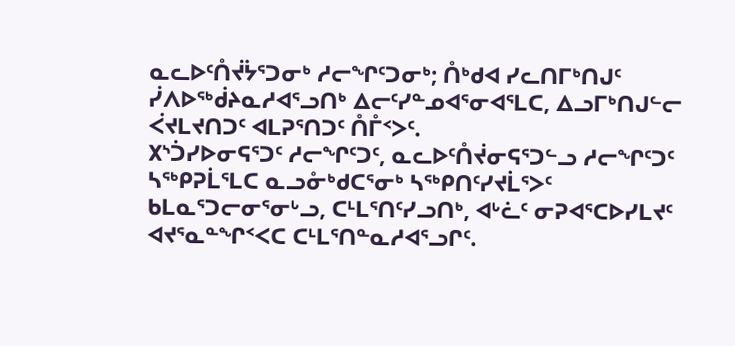ᓇᓚᐅᑦᑍᔫᔮᕐᑐᓂᒃ ᓱᓕᖏᑦᑐᓂᒃ; ᑍᒃᑯᐊ ᓯᓚᑎᒥᒃᑎᒍᑦ ᓰᐱᐅᖅᑰᔨᓇᓱᐊᕐᓗᑎᒃ ᐃᓕᑦᓯᓐᓄᐊᕐᓂᐊᕐᒪᑕ, ᐃᓗᒥᒃᑎᒍᓪᓕ ᐹᔪᒪᔪᑎᑐᑦ ᐊᒪᕈᕐᑎᑐᑦ ᑍᒤᑉᐳᑦ.
᙭ᔅᑑᓯᐅᓂᕋᕐᑐᑦ ᓱᓕᖏᑦᑐᑦ, ᓇᓚᐅᑦᑍᔫᓂᕋᕐᑐᓪᓗ ᓱᓕᖏᑦᑐᑦ ᓴᖅᑭᕈᒫᕐᒪᑕ ᓇᓗᓁᒃᑯᑕᕐᓂᒃ ᓴᖅᑭᑎᑦᓯᔪᒫᕐᐳᑦ ᑲᒪᓇᕐᑐᓕᓂᕐᓂᒡᓗ, ᑕᒻᒪᕐᑎᑦᓯᓗᑎᒃ, ᐊᒡᓛᑦ ᓂᕈᐊᕐᑕᐅᓯᒪᔪᑦ ᐊᔪᕐᓇᓐᖏᑉᐸᑕ ᑕᒻᒪᕐᑎᓐᓇᓱᐊᕐᓗᒋᑦ.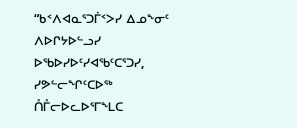“ᑲᑉᐱᐊᓇᕐᑐᒦᑉᐳᓯ ᐃᓄᖕᓂᑦ ᐱᐅᒋᔭᐅᓪᓗᓯ ᐅᖃᐅᓯᐅᑦᓯᐊᖃᑦᑕᕐᑐᓯ, ᓯᕗᓪᓕᖏᑦᑕᐅᖅ ᑍᒤᓕᐅᓚᐅᕐᒥᖕᒪᑕ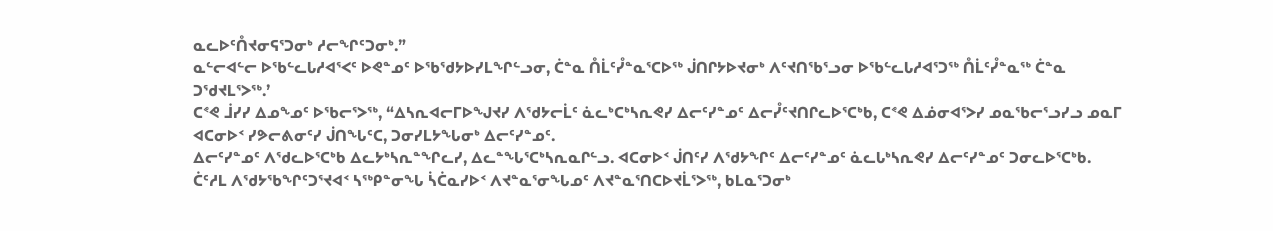ᓇᓚᐅᑦᑍᔪᓂᕋᕐᑐᓂᒃ ᓱᓕᖏᑦᑐᓂᒃ.”
ᓇᓪᓕᐊᓪᓕ ᐅᖃᓪᓚᒐᓱᐊᕐᐸᑦ ᐅᕙᓐᓄᑦ ᐅᖃᖁᔭᐅᓯᒪᖏᓪᓗᓂ, ᑖᓐᓇ ᑍᒫᑦᓮᓐᓇᕐᑕᐅᖅ ᒎᑎᒋᔭᐅᔪᓂᒃ ᐱᑦᔪᑎᖃᕐᓗᓂ ᐅᖃᓪᓚᒐᓱᐊᕐᑐᖅ ᑍᒫᑦᓮᓐᓇᖅ ᑖᓐᓇ ᑐᖁᔪᒪᕐᐳᖅ.’
ᑕᕝᕙ ᒨᓯᓯ ᐃᓄᖕᓄᑦ ᐅᖃᓕᕐᐳᖅ, “ᐃᓴᕆᐊᓕᒥᐅᖑᔪᓯ ᐱᖁᔭᓕᒫᑦ ᓈᓚᒃᑕᒃᓴᕆᕙᓯ ᐃᓕᑦᓯᓐᓄᑦ ᐃᓕᓮᑦᔪᑎᒋᓚᐅᕐᑕᒃᑲ, ᑕᕝᕙ ᐃᓅᓂᐊᕐᐳᓯ ᓄᓇᖃᓕᕐᓗᓯᓗ ᓄᓇᒥ ᐊᑕᓂᐅᑉ ᓯᕗᓕᕕᓂᑦᓯ ᒎᑎᖓᑦᑕ, ᑐᓂᓯᒪᔭᖓᓂᒃ ᐃᓕᑦᓯᓐᓄᑦ.
ᐃᓕᑦᓯᓐᓄᑦ ᐱᖁᓚᐅᕐᑕᒃᑲ ᐃᓚᔭᒃᓴᕆᓐᖏᓚᓯ, ᐃᓚᓐᖓᕐᑕᒃᓴᕆᓇᒋᓪᓗ. ᐊᑕᓂᐅᑉ ᒎᑎᑦᓯ ᐱᖁᔭᖏᑦ ᐃᓕᑦᓯᓐᓄᑦ ᓈᓚᒐᒃᓴᕆᕙᓯ ᐃᓕᑦᓯᓐᓄᑦ ᑐᓂᓚᐅᕐᑕᒃᑲ.
ᑖᑦᓱᒪ ᐱᖁᔭᖃᖏᑦᑐᕐᔪᐊᑉ ᓴᖅᑭᓐᓂᖓ ᓵᑖᓇᓯᐅᑉ ᐱᔪᓐᓇᕐᓂᖓᓄᑦ ᐱᔪᓐᓇᕐᑎᑕᐅᔪᒫᕐᐳᖅ, ᑲᒪᓇᕐᑐᓂᒃ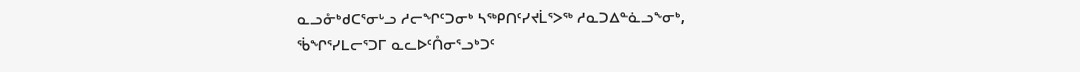ᓇᓗᓁᒃᑯᑕᕐᓂᒡᓗ ᓱᓕᖏᑦᑐᓂᒃ ᓴᖅᑭᑎᑦᓯᔪᒫᕐᐳᖅ ᓱᓇᑐᐃᓐᓈᓗᖕᓂᒃ,
ᖄᖏᕐᓯᒪᓕᕐᑐᒥ ᓇᓚᐅᑦᑍᓂᕐᓗᒃᑐᑦ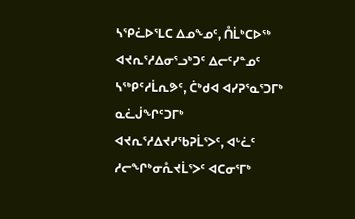ᓴᕿᓛᐅᕐᒪᑕ ᐃᓄᖕᓄᑦ, ᑍᒫᒃᑕᐅᖅ ᐊᔪᕆᕐᓱᐃᓂᕐᓗᒃᑐᑦ ᐃᓕᑦᓯᓐᓄᑦ ᓴᖅᑭᑦᓱᒫᕆᕗᑦ, ᑖᒃᑯᐊ ᐊᓯᕈᕐᓇᕐᑐᒥᒃ ᓇᓛᒎᖏᑦᑐᒥᒃ ᐊᔪᕆᕐᓱᐃᔪᓯᖃᕈᒫᕐᐳᑦ, ᐊᒡᓛᑦ ᓱᓕᖏᒃᓂᕅᔪᒫᕐᐳᑦ ᐊᑕᓂᕐᒥᒃ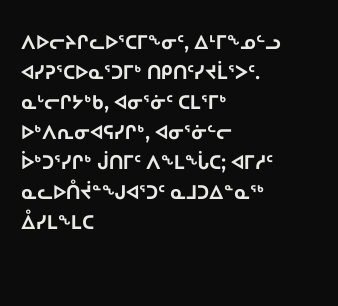ᐱᐅᓕᔨᒋᓚᐅᕐᑕᒥᖕᓂᑦ, ᐃᒻᒥᖕᓄᓪᓗ ᐊᓯᕈᕐᑕᐅᓇᕐᑐᒥᒃ ᑎᑭᑎᑦᓯᔪᒫᕐᐳᑦ.
ᓇᒡᓕᒋᔭᒃᑲ, ᐊᓂᕐᓃᑦ ᑕᒪᕐᒥᒃ ᐅᒃᐱᕆᓂᐊᕋᓯᒋᒃ, ᐊᓂᕐᓃᓪᓕ ᐆᒃᑐᕐᓯᒋᒃ ᒎᑎᒥᑦ ᐱᖕᒪᖔᑕ; ᐊᒥᓱᑦ ᓇᓚᐅᑍᔫᓐᖑᐊᕐᑐᑦ ᓇᒧᑐᐃᓐᓇᖅ ᐂᓯᒪᖕᒪᑕ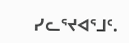ᓯᓚᕐᔪᐊᕐᒧᑦ.